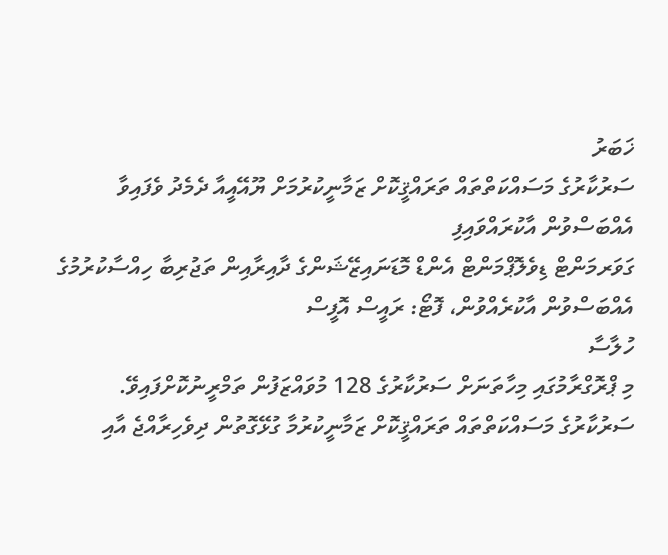ޚަބަރު
ސަރުކާރުގެ މަސައްކަތްތައް ތަރައްޤީކޮށް ޒަމާނީކުރުމަށް ޔޫއޭއީއާ ދެމެދު ވެފައިވާ އެއްބަސްވުން އާކުރައްވައިފި
ގަވަރމަންޓް ޑިވެލޮޕްމަންޓް އެންޑް މޮޑަނައިޒޭޝަންގެ ދާއިރާއިން ތަޖުރިބާ ހިއްސާކުރުމުގެ އެއްބަސްވުން އާކުރެއްވުން، ފޮޓޯ: ރައީސް އޮފީސް
ހުލާސާ
މި ޕްރޮގްރާމުގައި މިހާތަނަށް ސަރުކާރުގެ 128 މުވައްޒަފުން ތަމްރީނުކޮށްފައިވޭ.
ސަރުކާރުގެ މަސައްކަތްތައް ތަރައްޤީކޮށް ޒަމާނީކުރުމާ ގުޅޭގޮތުން ދިވެހިރާއްޖެ އާއި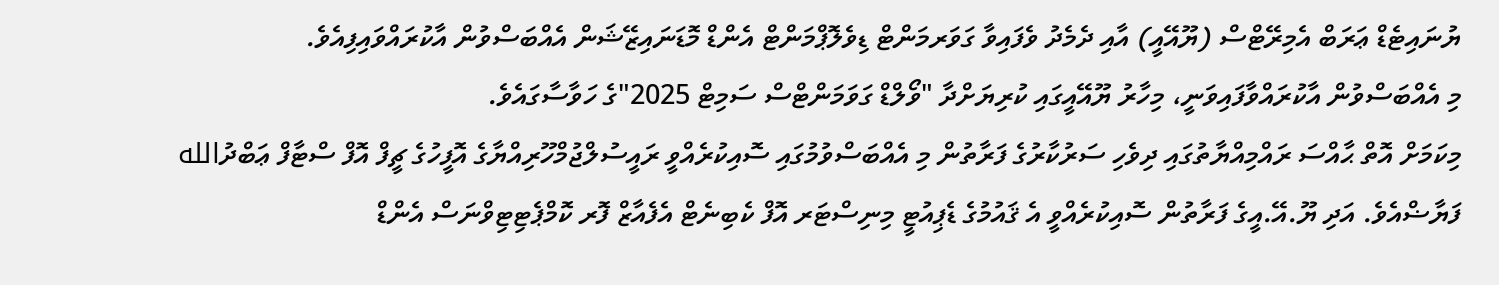ޔުނައިޓެޑް ޢަރަބް އެމިރޭޓްސް (ޔޫއޭއީ) އާއި ދެމެދު ވެފައިވާ ގަވަރމަންޓް ޑިވެލޮޕްމަންޓް އެންޑް މޮޑަނައިޒޭޝަން އެއްބަސްވުން އާކުރައްވައިފިއެވެ.
މި އެއްބަސްވުން އާކުރައްވާފައިވަނީ، މިހާރު ޔޫއޭއީގައި ކުރިޔަށްދާ "ވޯލްޑް ގަވަމަންޓްސް ސަމިޓް 2025"ގެ ހަވާސާގައެވެ.
މިކަމަށް އޮތް ޙާއްސަ ރައްމިއްޔާތުގައި ދިވެހި ސަރުކާރުގެ ފަރާތުން މި އެއްބަސްވުމުގައި ސޮއިކުރެއްވީ ރައީސުލްޖުމްހޫރިއްޔާގެ އޮފީހުގެ ޗީފް އޮފް ސްޓާފް ޢަބްދުالله ފަޔާޟްއެވެ. އަދި ޔޫ.އޭ.އީގެ ފަރާތުން ސޮއިކުރެއްވީ އެ ޤައުމުގެ ޑެޕިއުޓީ މިނިސްޓަރ އޮފް ކެބިނެޓް އެފެއާޒް ފޮރ ކޮމްޕެޓިޓިވްނަސް އެންޑް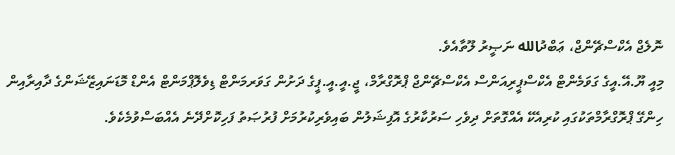ނޮލެޖް އެކްސްޗޭންޖް، ޢަބްދުالله ނަޞީރު ލޫތާއެވެ.
މިއީ ޔޫ.އޭ.އީގެ ގަވަމެންޓް އެކްސްޕީރިއަންސް އެކްސްޗޭންޖް ޕްރޮގްރާމް، ޖީ.އީ.އީ.ޕީގެ ދަށުން ގަވަރމަންޓް ޑިވެލޮޕްމަންޓް އެންޑް މޮޑަނައިޒޭޝަންގެ ދާއިރާއިން ހިންގޭ ޕްރޮގްރާމްތަކުގައި ކުރިއެކޭ އެއްގޮތަށް ދިވެހި ސަރުކާރުގެ އޮފިޝަލުން ބައިވެރިކުރުމަށް ފުރުޞަތު ފަހިކޮށްދޭނެ އެއްބަސްވުމެކެވެ.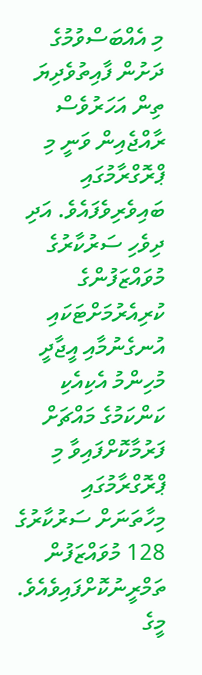މި އެއްބަސްވުމުގެ ދަށުން ފާއިތުވެދިޔަ ތިން އަހަރުވެސް ރާއްޖެއިން ވަނީ މި ޕްރޮގްރާމުގައި ބައިވެރިވެފައެވެ. އަދި ދިވެހި ސަރުކާރުގެ މުވައްޒަފުންގެ ކުރިއެރުމަށްޓަކައި އުނގެނުމާއި އީޖާދީ މުހިންމު އެކިއެކި ކަންކަމުގެ މައްޗަށް ފަރުމާކޮށްފައިވާ މި ޕްރޮގްރާމުގައި މިހާތަނަށް ސަރުކާރުގެ 128 މުވައްޒަފުން ތަމްރީނުކޮށްފައިވެއެވެ. މީގެ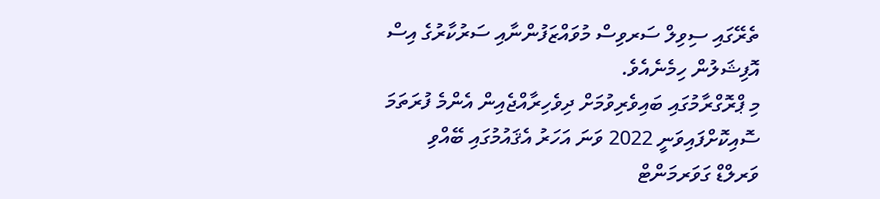ތެރޭގައި ސިވިލް ސަރވިސް މުވައްޒަފުންނާއި ސަރުކާރުގެ އިސް އޮފިޝަލުން ހިމެނެއެވެ.
މި ޕްރޮގްރާމުގައި ބައިވެރިވުމަށް ދިވެހިރާއްޖެއިން އެންމެ ފުރަތަމަ ސޮއިކޮށްފައިވަނީ 2022 ވަނަ އަހަރު އެޤައުމުގައި ބޭއްވި ވަރލްޑް ގަވަރމަންޓް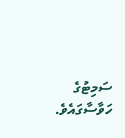ސަމިޓުގެ ހަވާސާގައެވެ.